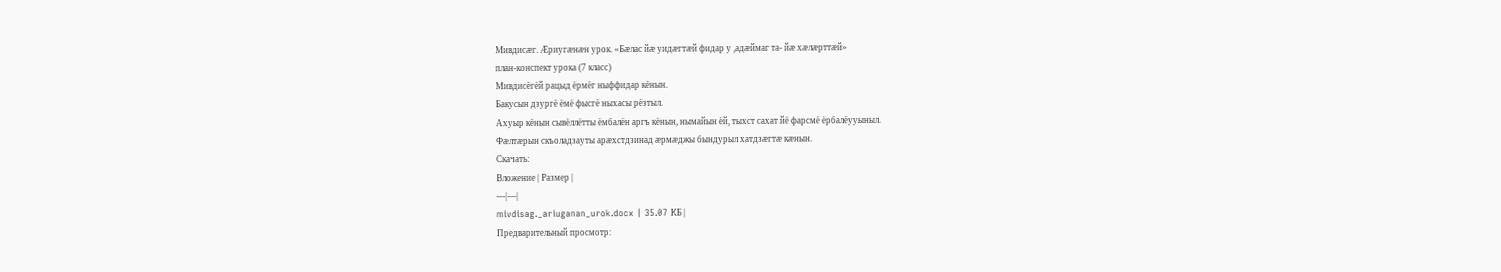Мивдисæг. Æриугæнæн урок. «Бӕлас йӕ уидӕгтӕй фидар у ,адӕймаг та- йӕ хӕлӕрттӕй»
план-конспект урока (7 класс)
Мивдисёгёй рацыд ёрмёг ныффидар кёнын.
Бакусын дзургё ёмё фысгё ныхасы рёзтыл.
Ахуыр кёнын сывёллётты ёмбалён аргъ кёнын, нымайын ёй, тыхст сахат йё фарсмё ёрбалёууыныл.
Фæлтæрын скъоладзауты арæхстдзинад æрмæджы бындурыл хатдзæгтæ кæнын.
Скачать:
Вложение | Размер |
---|---|
mivdisag._ariuganan_urok.docx | 35.07 КБ |
Предварительный просмотр: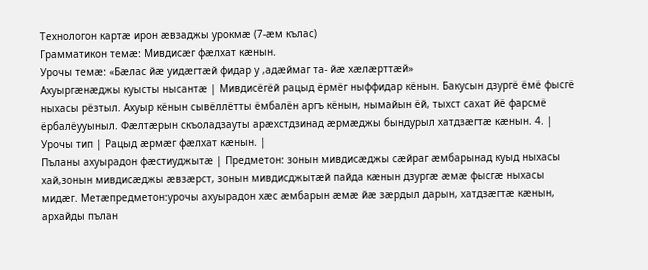Технологон картæ ирон æвзаджы урокмæ (7-æм кълас)
Грамматикон темæ: Мивдисæг фæлхат кæнын.
Урочы темӕ: «Бӕлас йӕ уидӕгтӕй фидар у ,адӕймаг та- йӕ хӕлӕрттӕй»
Ахуыргæнæджы куысты нысантæ | Мивдисёгёй рацыд ёрмёг ныффидар кёнын. Бакусын дзургё ёмё фысгё ныхасы рёзтыл. Ахуыр кёнын сывёллётты ёмбалён аргъ кёнын, нымайын ёй, тыхст сахат йё фарсмё ёрбалёууыныл. Фæлтæрын скъоладзауты арæхстдзинад æрмæджы бындурыл хатдзæгтæ кæнын. 4. |
Урочы тип | Рацыд æрмæг фæлхат кæнын. |
Пъланы ахуырадон фæстиуджытæ | Предметон: зонын мивдисæджы сæйраг æмбарынад куыд ныхасы хай,зонын мивдисæджы æвзæрст, зонын мивдисджытæй пайда кæнын дзургæ æмæ фысгæ ныхасы мидæг. Метæпредметон:урочы ахуырадон хæс æмбарын æмæ йæ зæрдыл дарын, хатдзæгтæ кæнын, архайды пълан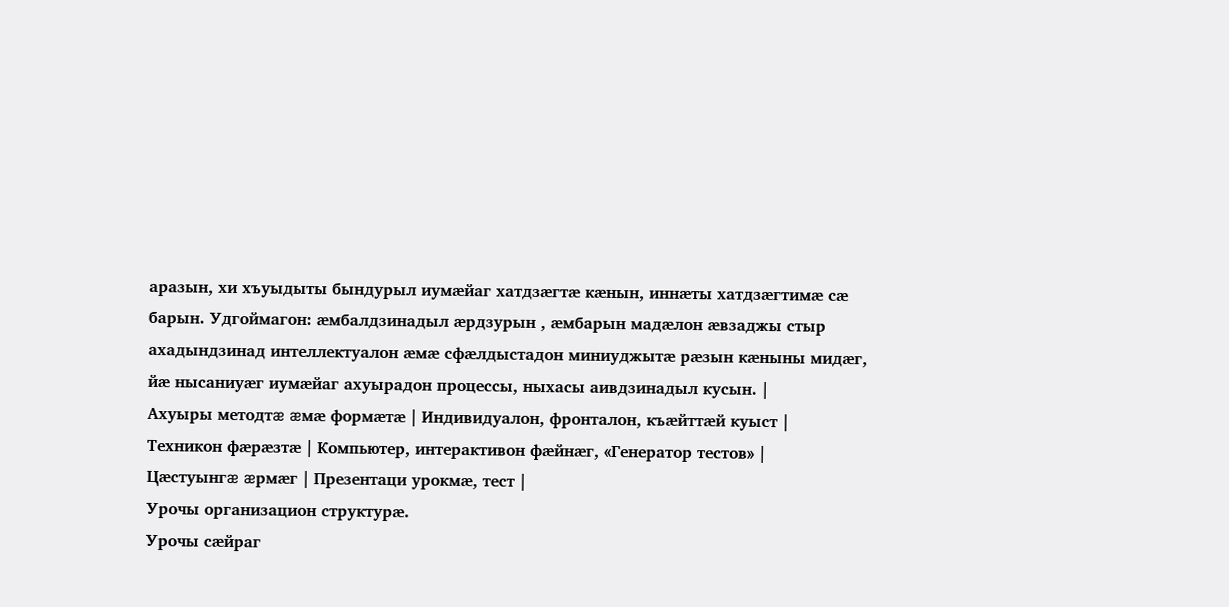аразын, хи хъуыдыты бындурыл иумæйаг хатдзæгтæ кæнын, иннæты хатдзæгтимæ сæ барын. Удгоймагон: ӕмбалдзинадыл ӕрдзурын , æмбарын мадæлон æвзаджы стыр ахадындзинад интеллектуалон æмæ сфæлдыстадон миниуджытæ рæзын кæныны мидæг, йæ нысаниуæг иумæйаг ахуырадон процессы, ныхасы аивдзинадыл кусын. |
Ахуыры методтæ æмæ формæтæ | Индивидуалон, фронталон, къæйттæй куыст |
Техникон фæрæзтæ | Компьютер, интерактивон фӕйнӕг, «Генератор тестов» |
Цæстуынгæ æрмæг | Презентаци урокмæ, тест |
Урочы организацион структурæ.
Урочы сæйраг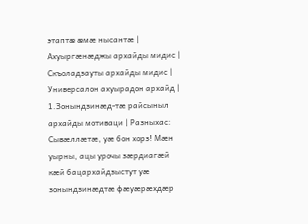этаптæ æмæ нысантæ | Ахуыргæнæджы архайды мидис | Скъоладзауты архайды мидис | Универсалон ахуырадон архайд |
1.Зонындзинæд-тæ райсыныл архайды мотиваци | Разныхас: Сывæллæтæ, уæ бон хорз! Мӕн уырны, ацы урочы зӕрдиагӕй кӕй бацархайдзыстут уӕ зонындзинӕдтӕ фӕуӕрӕхдӕр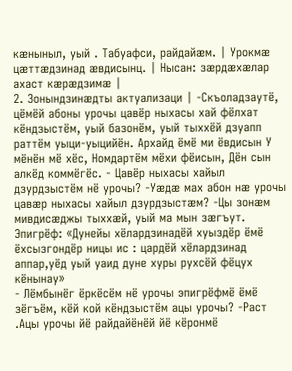кӕныныл, уый . Табуафси, райдайæм. | Урокмæ цæттæдзинад æвдисынц. | Нысан: зæрдæхæлар ахаст кæрæдзимæ |
2. Зонындзинæдты актуализаци | -Скъоладзаутё, цёмёй абоны урочы цавёр ныхасы хай фёлхат кёндзыстём, уый базонём, уый тыххёй дзуапп раттём уыци-уыцийён. Архайд ёмё ми ёвдисын У мёнён мё хёс, Номдартём мёхи фёисын, Дён сын алкёд коммёгёс. - Цавёр ныхасы хайыл дзурдзыстём нё урочы? -Уæдæ мах абон нæ урочы цавæр ныхасы хайыл дзурдзыстæм? -Цы зонæм мивдисæджы тыххæй, уый ма мын зæгъут.
Эпигрёф: «Дунейы хёлардзинадёй хуыздёр ёмё ёхсызгондёр ницы ис : цардёй хёлардзинад аппар,уёд уый уаид дуне хуры рухсёй фёцух кёнынау»
- Лёмбынёг ёркёсём нё урочы эпигрёфмё ёмё зёгъём, кёй кой кёндзыстём ацы урочы? -Раст .Ацы урочы йё райдайёнёй йё кёронмё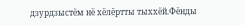дзурдзыстём нё хёлёртты тыххёй.Фёнды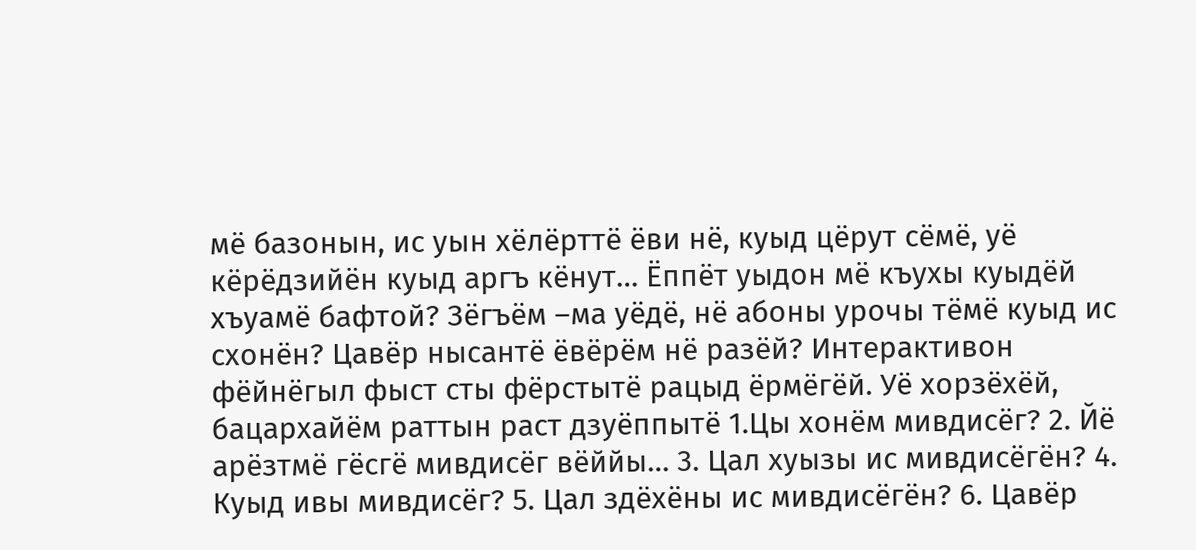мё базонын, ис уын хёлёрттё ёви нё, куыд цёрут сёмё, уё кёрёдзийён куыд аргъ кёнут… Ёппёт уыдон мё къухы куыдёй хъуамё бафтой? Зёгъём –ма уёдё, нё абоны урочы тёмё куыд ис схонён? Цавёр нысантё ёвёрём нё разёй? Интерактивон фёйнёгыл фыст сты фёрстытё рацыд ёрмёгёй. Уё хорзёхёй, бацархайём раттын раст дзуёппытё 1.Цы хонём мивдисёг? 2. Йё арёзтмё гёсгё мивдисёг вёййы… 3. Цал хуызы ис мивдисёгён? 4. Куыд ивы мивдисёг? 5. Цал здёхёны ис мивдисёгён? 6. Цавёр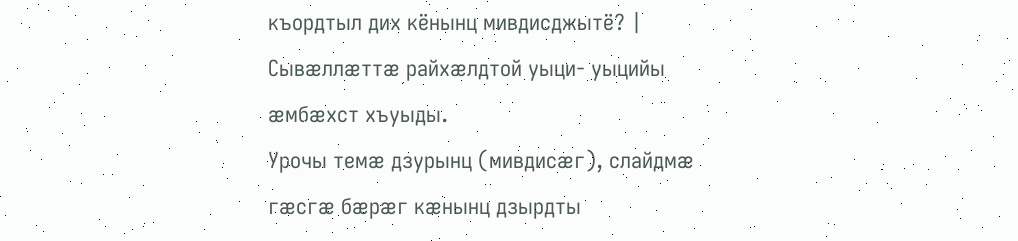къордтыл дих кёнынц мивдисджытё? | Сывӕллӕттӕ райхӕлдтой уыци- уыцийы ӕмбӕхст хъуыды.
Урочы темæ дзурынц (мивдисæг), слайдмæ гæсгæ бæрæг кæнынц дзырдты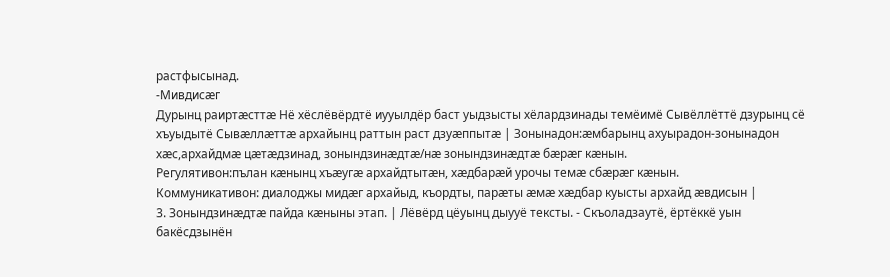растфысынад.
-Мивдисæг
Дурынц раиртӕсттӕ Нё хёслёвёрдтё иууылдёр баст уыдзысты хёлардзинады темёимё Сывёллёттё дзурынц сё хъуыдытё Сывӕллӕттӕ архайынц раттын раст дзуӕппытӕ | Зонынадон:æмбарынц ахуырадон-зонынадон хæс,архайдмæ цæтæдзинад, зонындзинæдтæ/нæ зонындзинæдтæ бæрæг кæнын.
Регулятивон:пълан кæнынц хъæугæ архайдтытæн, хæдбарæй урочы темæ сбæрæг кæнын.
Коммуникативон: диалоджы мидæг архайыд, къордты, парæты æмæ хæдбар куысты архайд æвдисын |
3. Зонындзинӕдтӕ пайда кӕныны этап. | Лёвёрд цёуынц дыууё тексты. - Скъоладзаутё, ёртёккё уын бакёсдзынён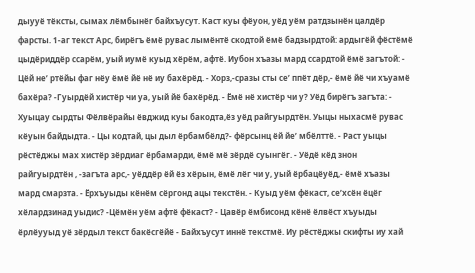дыууё тёксты, сымах лёмбынёг байхъусут. Каст куы фёуон, уёд уём ратдзынён цалдёр фарсты. 1-аг текст Арс, бирёгъ ёмё рувас лымёнтё скодтой ёмё бадзырдтой: ардыгёй фёстёмё цыдёриддёр ссарём, уый иумё куыд хёрём, афтё. Иубон хъазы мард ссардтой ёмё загътой: - Цёй не’ ртёйы фаг нёу ёмё йё нё иу бахёрёд. - Хорз,-сразы сты се’ ппёт дёр,- ёмё йё чи хъуамё бахёра? -Гуырдёй хистёр чи уа, уый йё бахёрёд. - Ёмё нё хистёр чи у? Уёд бирёгъ загъта: - Хуыцау сырдты Фёлвёрайы ёвджид куы бакодта,ёз уёд райгуырдтён. Уыцы ныхасмё рувас кёуын байдыдта. - Цы кодтай, цы дыл ёрбамбёлд?- фёрсынц ёй йе’ мбёлттё. - Раст уыцы рёстёджы мах хистёр зёрдиаг ёрбамарди, ёмё мё зёрдё суынгёг. - Уёдё кёд знон райгуырдтён , -загъта арс,- уёддёр ёй ёз хёрын, ёмё лёг чи у, уый ёрбацёуёд,- ёмё хъазы мард смарзта. - Ёрхъуыды кёнём сёргонд ацы текстён. - Куыд уём фёкаст, се’хсён ёцёг хёлардзинад уыдис? -Цёмён уём афтё фёкаст? - Цавёр ёмбисонд кёнё ёлвёст хъуыды ёрлёууыд уё зёрдыл текст бакёсгёйё - Байхъусут иннё текстмё. Иу рёстёджы скифты иу хай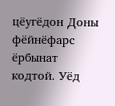цёугёдон Доны фёйнёфарс ёрбынат кодтой. Уёд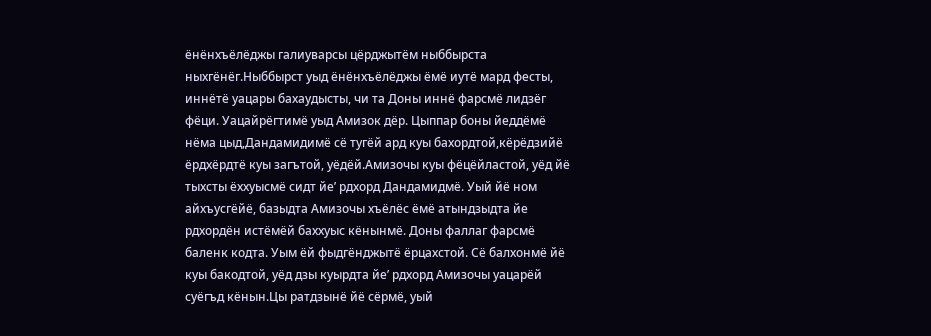ёнёнхъёлёджы галиуварсы цёрджытём ныббырста ныхгёнёг.Ныббырст уыд ёнёнхъёлёджы ёмё иутё мард фесты, иннётё уацары бахаудысты, чи та Доны иннё фарсмё лидзёг фёци. Уацайрёгтимё уыд Амизок дёр. Цыппар боны йеддёмё нёма цыд,Дандамидимё сё тугёй ард куы бахордтой,кёрёдзийё ёрдхёрдтё куы загътой, уёдёй.Амизочы куы фёцёйластой, уёд йё тыхсты ёххуысмё сидт йе’ рдхорд Дандамидмё. Уый йё ном айхъусгёйё, базыдта Амизочы хъёлёс ёмё атындзыдта йе рдхордён истёмёй баххуыс кёнынмё. Доны фаллаг фарсмё баленк кодта. Уым ёй фыдгёнджытё ёрцахстой. Сё балхонмё йё куы бакодтой, уёд дзы куырдта йе’ рдхорд Амизочы уацарёй суёгъд кёнын.Цы ратдзынё йё сёрмё, уый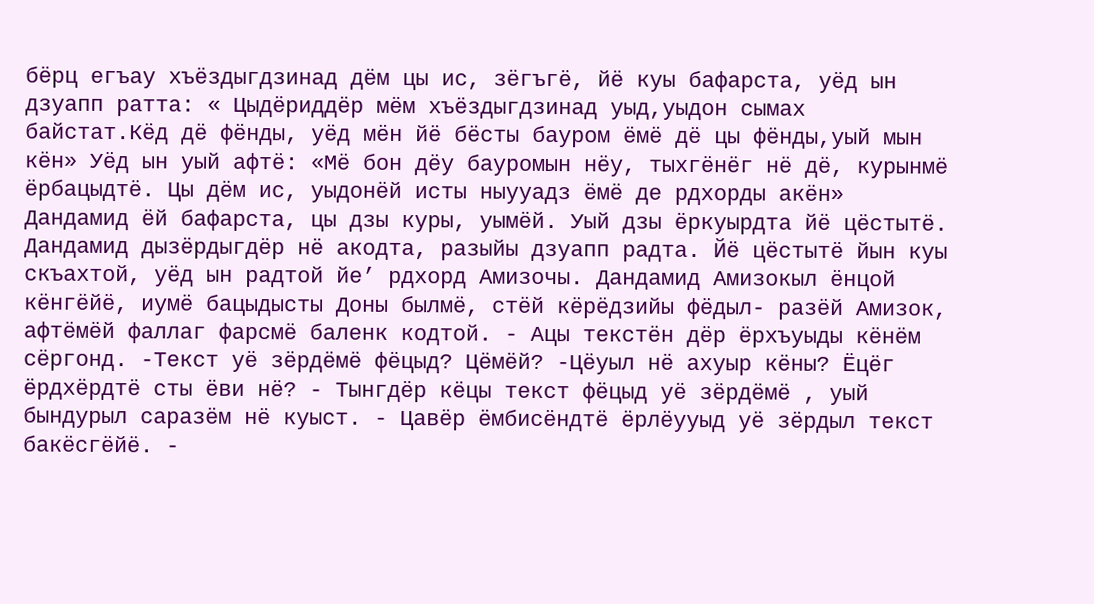бёрц егъау хъёздыгдзинад дём цы ис, зёгъгё, йё куы бафарста, уёд ын дзуапп ратта: « Цыдёриддёр мём хъёздыгдзинад уыд,уыдон сымах байстат.Кёд дё фёнды, уёд мён йё бёсты бауром ёмё дё цы фёнды,уый мын кён» Уёд ын уый афтё: «Мё бон дёу бауромын нёу, тыхгёнёг нё дё, курынмё ёрбацыдтё. Цы дём ис, уыдонёй исты ныууадз ёмё де рдхорды акён» Дандамид ёй бафарста, цы дзы куры, уымёй. Уый дзы ёркуырдта йё цёстытё. Дандамид дызёрдыгдёр нё акодта, разыйы дзуапп радта. Йё цёстытё йын куы скъахтой, уёд ын радтой йе’ рдхорд Амизочы. Дандамид Амизокыл ёнцой кёнгёйё, иумё бацыдысты Доны былмё, стёй кёрёдзийы фёдыл- разёй Амизок, афтёмёй фаллаг фарсмё баленк кодтой. - Ацы текстён дёр ёрхъуыды кёнём сёргонд. -Текст уё зёрдёмё фёцыд? Цёмёй? -Цёуыл нё ахуыр кёны? Ёцёг ёрдхёрдтё сты ёви нё? - Тынгдёр кёцы текст фёцыд уё зёрдёмё , уый бындурыл саразём нё куыст. - Цавёр ёмбисёндтё ёрлёууыд уё зёрдыл текст бакёсгёйё. -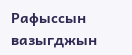Рафыссын вазыгджын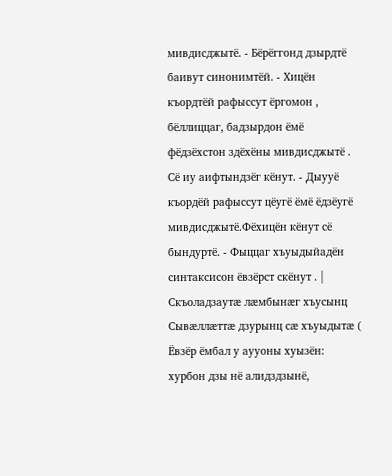мивдисджытё. - Бёрёггонд дзырдтё баивут синонимтёй. - Хицён къордтёй рафыссут ёргомон , бёллиццаг, бадзырдон ёмё фёдзёхстон здёхёны мивдисджытё . Сё иу аифтындзёг кёнут. - Дыууё къордёй рафыссут цёугё ёмё ёдзёугё мивдисджытё.Фёхицён кёнут сё бындуртё. - Фыццаг хъуыдыйадён синтаксисон ёвзёрст скёнут . |
Скъоладзаутæ лӕмбынӕг хъусынц Сывӕллӕттӕ дзурынц сӕ хъуыдытӕ ( Ёвзёр ёмбал у аууоны хуызён: хурбон дзы нё алидздзынё,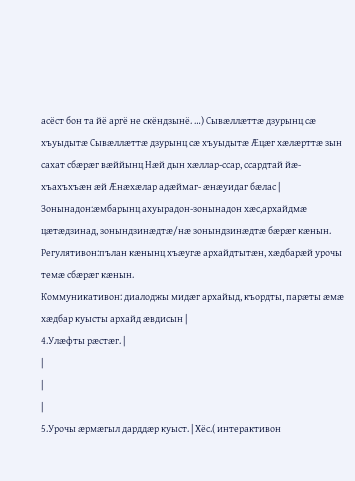асёст бон та йё аргё не скёндзынё. …) Сывӕллӕттӕ дзурынц сӕ хъуыдытӕ Сывӕллӕттӕ дзурынц сӕ хъуыдытӕ Ӕцӕг хӕлӕрттӕ зын сахат сбӕрӕг вӕййынц Нӕй дын хӕллар-ссар, ссардтай йӕ- хъахъхъӕн ӕй Ӕнӕхӕлар адӕймаг- ӕнӕуидаг бӕлас | Зонынадон:æмбарынц ахуырадон-зонынадон хæс,архайдмæ цæтæдзинад, зонындзинæдтæ/нæ зонындзинæдтæ бæрæг кæнын.
Регулятивон:пълан кæнынц хъæугæ архайдтытæн, хæдбарæй урочы темæ сбæрæг кæнын.
Коммуникативон: диалоджы мидæг архайыд, къордты, парæты æмæ хæдбар куысты архайд æвдисын |
4.Улæфты рæстæг. |
|
|
|
5.Урочы æрмæгыл дарддæр куыст. | Хёс.( интерактивон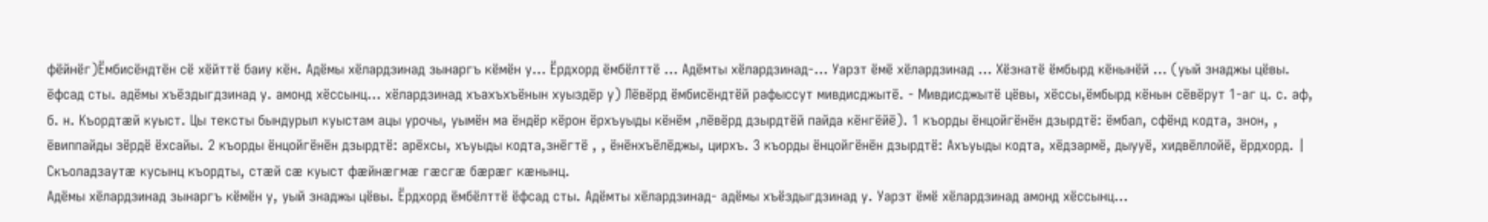фёйнёг)Ёмбисёндтён сё хёйттё баиу кён. Адёмы хёлардзинад зынаргъ кёмён у… Ёрдхорд ёмбёлттё … Адёмты хёлардзинад-… Уарзт ёмё хёлардзинад … Хёзнатё ёмбырд кёнынёй … (уый знаджы цёвы. ёфсад сты. адёмы хъёздыгдзинад у. амонд хёссынц… хёлардзинад хъахъхъёнын хуыздёр у) Лёвёрд ёмбисёндтёй рафыссут мивдисджытё. - Мивдисджытё цёвы, хёссы,ёмбырд кёнын сёвёрут 1-аг ц. с. аф, б. н. Къордтæй куыст. Цы тексты бындурыл куыстам ацы урочы, уымён ма ёндёр кёрон ёрхъуыды кёнём ,лёвёрд дзырдтёй пайда кёнгёйё). 1 къорды ёнцойгёнён дзырдтё: ёмбал, сфёнд кодта, знон, , ёвиппайды зёрдё ёхсайы. 2 къорды ёнцойгёнён дзырдтё: арёхсы, хъуыды кодта,знёгтё , , ёнёнхъёлёджы, цирхъ. 3 къорды ёнцойгёнён дзырдтё: Ахъуыды кодта, хёдзармё, дыууё, хидвёллойё, ёрдхорд. | Скъоладзаутæ кусынц къордты, стæй сæ куыст фæйнæгмæ гæсгæ бæрæг кæнынц.
Адёмы хёлардзинад зынаргъ кёмён у, уый знаджы цёвы. Ёрдхорд ёмбёлттё ёфсад сты. Адёмты хёлардзинад- адёмы хъёздыгдзинад у. Уарзт ёмё хёлардзинад амонд хёссынц…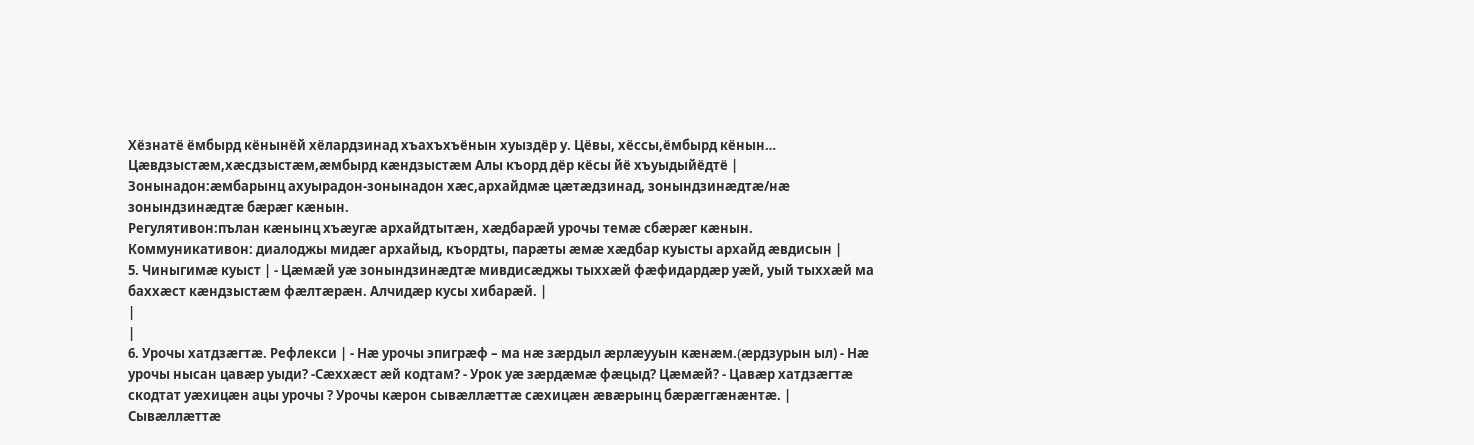Хёзнатё ёмбырд кёнынёй хёлардзинад хъахъхъёнын хуыздёр у. Цёвы, хёссы,ёмбырд кёнын… Цӕвдзыстӕм,хӕсдзыстӕм,ӕмбырд кӕндзыстӕм Алы къорд дёр кёсы йё хъуыдыйёдтё | Зонынадон:æмбарынц ахуырадон-зонынадон хæс,архайдмæ цæтæдзинад, зонындзинæдтæ/нæ зонындзинæдтæ бæрæг кæнын.
Регулятивон:пълан кæнынц хъæугæ архайдтытæн, хæдбарæй урочы темæ сбæрæг кæнын.
Коммуникативон: диалоджы мидæг архайыд, къордты, парæты æмæ хæдбар куысты архайд æвдисын |
5. Чиныгимӕ куыст | - Цæмæй уæ зонындзинæдтæ мивдисæджы тыххæй фæфидардæр уæй, уый тыххæй ма баххæст кæндзыстæм фӕлтӕрӕн. Алчидæр кусы хибарæй. |
|
|
6. Урочы хатдзæгтæ. Рефлекси | - Нæ урочы эпигрæф – ма нæ зæрдыл æрлæууын кæнæм.(æрдзурын ыл) - Нæ урочы нысан цавæр уыди? -Сæххæст æй кодтам? - Урок уæ зæрдæмæ фæцыд? Цæмæй? - Цавæр хатдзæгтæ скодтат уæхицæн ацы урочы ? Урочы кӕрон сывӕллӕттӕ сӕхицӕн ӕвӕрынц бӕрӕггӕнӕнтӕ. | Сывæллæттæ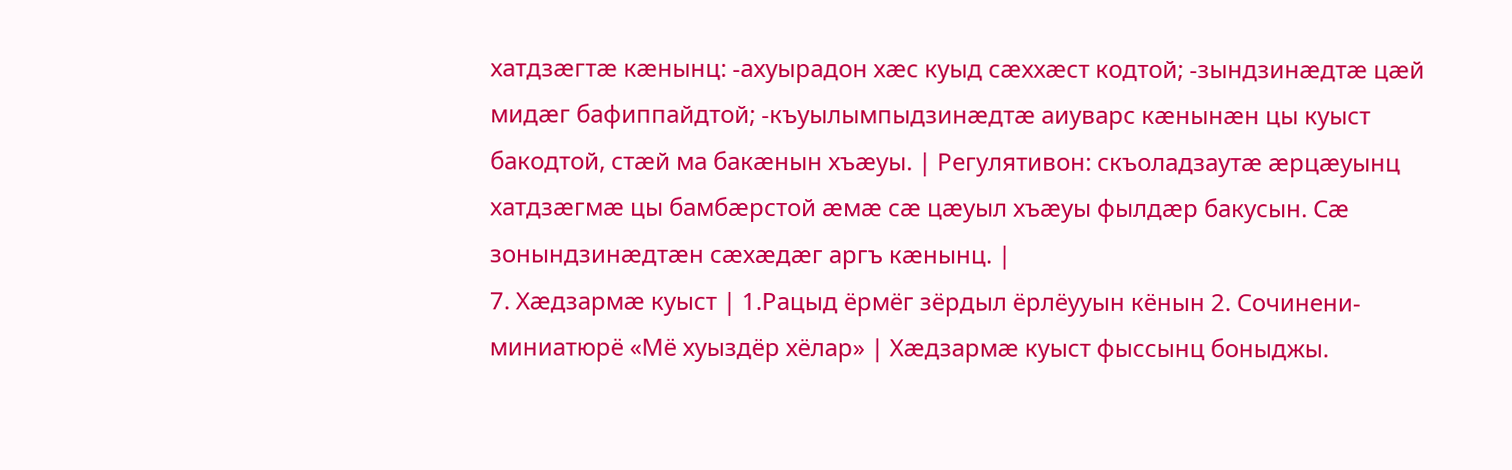хатдзæгтæ кæнынц: -ахуырадон хæс куыд сæххæст кодтой; -зындзинæдтæ цæй мидæг бафиппайдтой; -къуылымпыдзинæдтæ аиуварс кæнынæн цы куыст бакодтой, стæй ма бакæнын хъæуы. | Регулятивон: скъоладзаутæ æрцæуынц хатдзæгмæ цы бамбæрстой æмæ сæ цæуыл хъæуы фылдæр бакусын. Сæ зонындзинæдтæн сæхæдæг аргъ кæнынц. |
7. Хæдзармæ куыст | 1.Рацыд ёрмёг зёрдыл ёрлёууын кёнын 2. Сочинени- миниатюрё «Мё хуыздёр хёлар» | Хæдзармæ куыст фыссынц боныджы.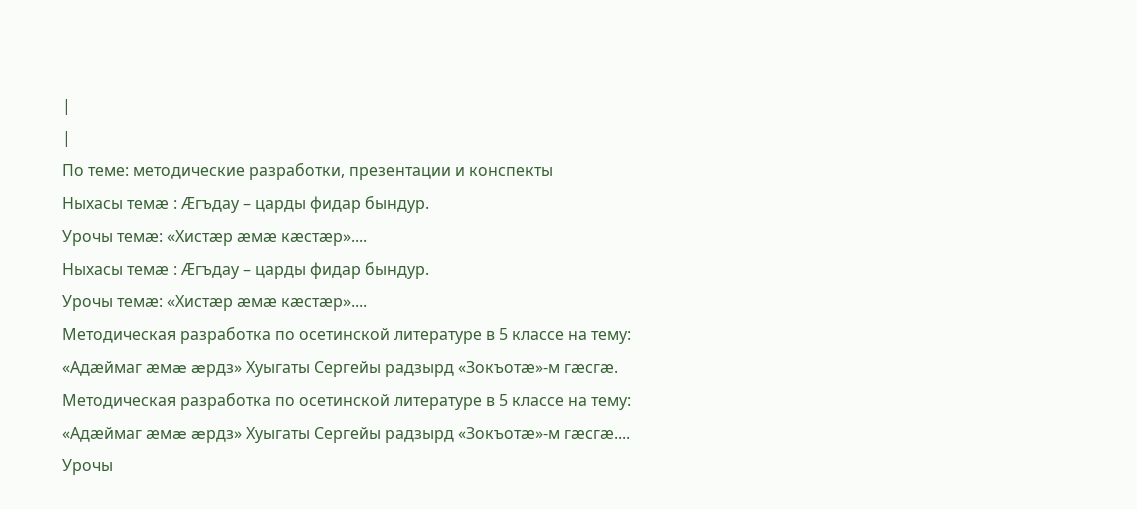|
|
По теме: методические разработки, презентации и конспекты
Ныхасы темӕ : Ӕгъдау – царды фидар бындур.
Урочы темӕ: «Хистӕр ӕмӕ кӕстӕр»....
Ныхасы темӕ : Ӕгъдау – царды фидар бындур.
Урочы темӕ: «Хистӕр ӕмӕ кӕстӕр»....
Методическая разработка по осетинской литературе в 5 классе на тему: «Адæймаг æмæ æрдз» Хуыгаты Сергейы радзырд «Зокъотæ»-м гæсгæ.
Методическая разработка по осетинской литературе в 5 классе на тему: «Адæймаг æмæ æрдз» Хуыгаты Сергейы радзырд «Зокъотæ»-м гæсгæ....
Урочы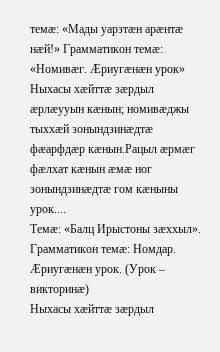темæ: «Мады уарзтӕн арӕнтӕ нӕй!» Грамматикон темæ: «Номивӕг. Ӕриугӕнӕн урок»
Ныхасы хæйттæ зæрдыл æрлæууын кæнын; номивӕджы тыххæй зонындзинæдтæ фæарфдæр кæнын.Рацыл æрмæг фæлхат кæнын æмæ ног зонындзинæдтæ гом кæныны урок....
Темӕ: «Балц Ирыстоны зӕххыл». Грамматикон темӕ: Номдар. Æриугӕнӕн урок. (Урок – викторинӕ)
Ныхасы хæйттæ зæрдыл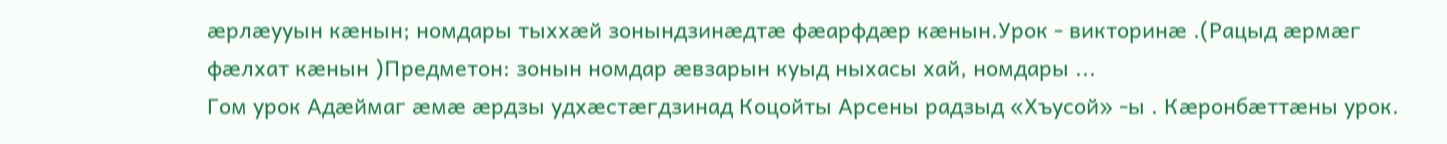æрлæууын кæнын; номдары тыххæй зонындзинæдтæ фæарфдæр кæнын.Урок - викторинӕ .(Рацыд æрмæг фæлхат кæнын )Предметон: зонын номдар æвзарын куыд ныхасы хай, номдары ...
Гом урок Адӕймаг ӕмӕ ӕрдзы удхӕстӕгдзинад Коцойты Арсены радзыд «Хъусой» -ы . Кӕронбӕттӕны урок.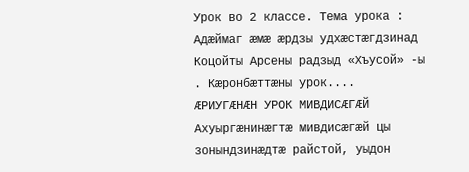Урок во 2 классе. Тема урока : Адӕймаг ӕмӕ ӕрдзы удхӕстӕгдзинад Коцойты Арсены радзыд «Хъусой» -ы . Кӕронбӕттӕны урок....
ӔРИУГӔНӔН УРОК МИВДИСӔГӔЙ
Ахуыргæнинæгтæ мивдисæгæй цы зонындзинæдтæ райстой, уыдон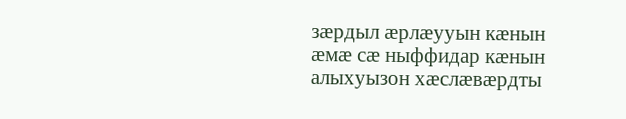зæрдыл æрлæууын кæнын æмæ сæ ныффидар кæнын алыхуызон хӕслӕвӕрдты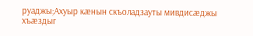руаджы;Ахуыр кæнын скъоладзауты мивдисæджы хъæздыг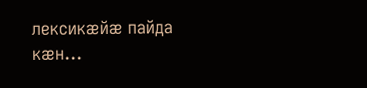лексикæйæ пайда кæн...